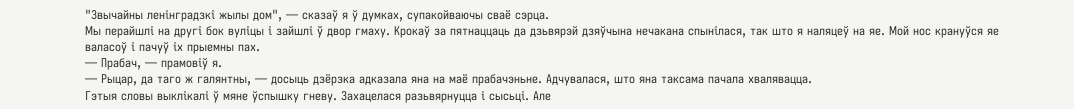"Звычайны ленінградзкі жылы дом", — сказаў я ў думках, супакойваючы сваё сэрца.
Мы перайшлі на другі бок вуліцы і зайшлі ў двор гмаху. Крокаў за пятнаццаць да дзьвярэй дзяўчына нечакана спынілася, так што я наляцеў на яе. Мой нос крануўся яе валасоў і пачуў іх прыемны пах.
— Прабач, — прамовіў я.
— Рыцар, да таго ж галянтны, — досыць дзёрзка адказала яна на маё прабачэньне. Адчувалася, што яна таксама пачала хвалявацца.
Гэтыя словы выклікалі ў мяне ўспышку гневу. Захацелася разьвярнуцца і сысьці. Але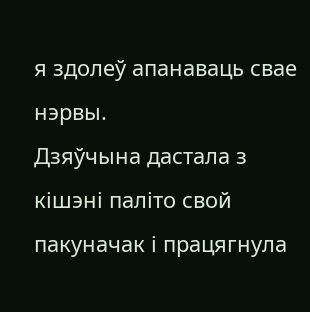я здолеў апанаваць свае нэрвы.
Дзяўчына дастала з кішэні паліто свой пакуначак і працягнула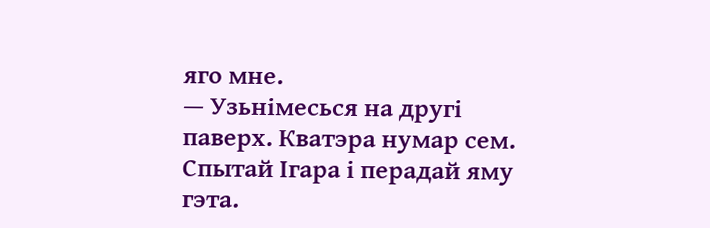яго мне.
— Узьнімесься на другі паверх. Кватэра нумар сем. Спытай Ігара і перадай яму гэта.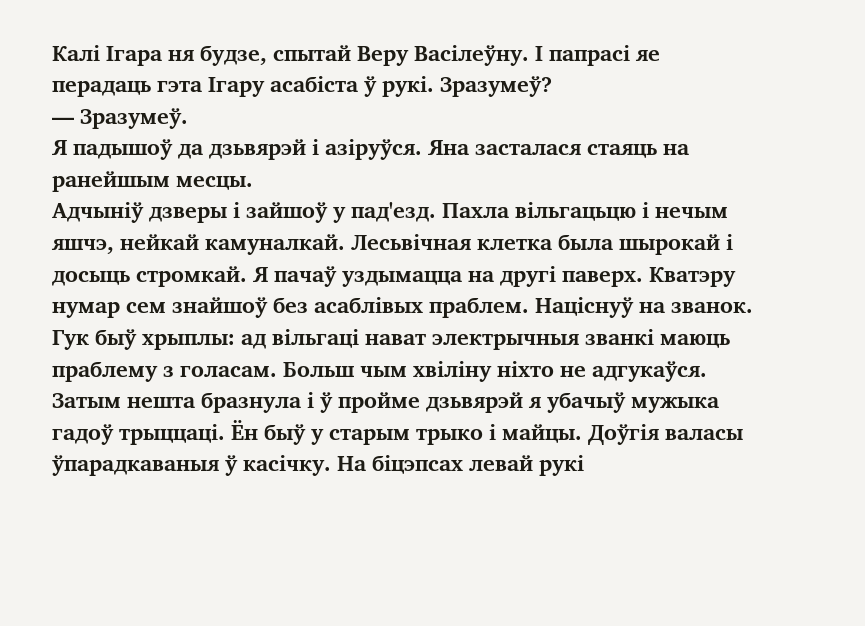Калі Ігара ня будзе, спытай Веру Васілеўну. І папрасі яе перадаць гэта Ігару асабіста ў рукі. Зразумеў?
— Зразумеў.
Я падышоў да дзьвярэй і азіруўся. Яна засталася стаяць на ранейшым месцы.
Адчыніў дзверы і зайшоў у пад'езд. Пахла вільгацьцю і нечым яшчэ, нейкай камуналкай. Лесьвічная клетка была шырокай і досыць стромкай. Я пачаў уздымацца на другі паверх. Кватэру нумар сем знайшоў без асаблівых праблем. Націснуў на званок. Гук быў хрыплы: ад вільгаці нават электрычныя званкі маюць праблему з голасам. Больш чым хвіліну ніхто не адгукаўся. Затым нешта бразнула і ў пройме дзьвярэй я убачыў мужыка гадоў трыццаці. Ён быў у старым трыко і майцы. Доўгія валасы ўпарадкаваныя ў касічку. На біцэпсах левай рукі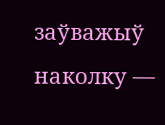заўважыў наколку —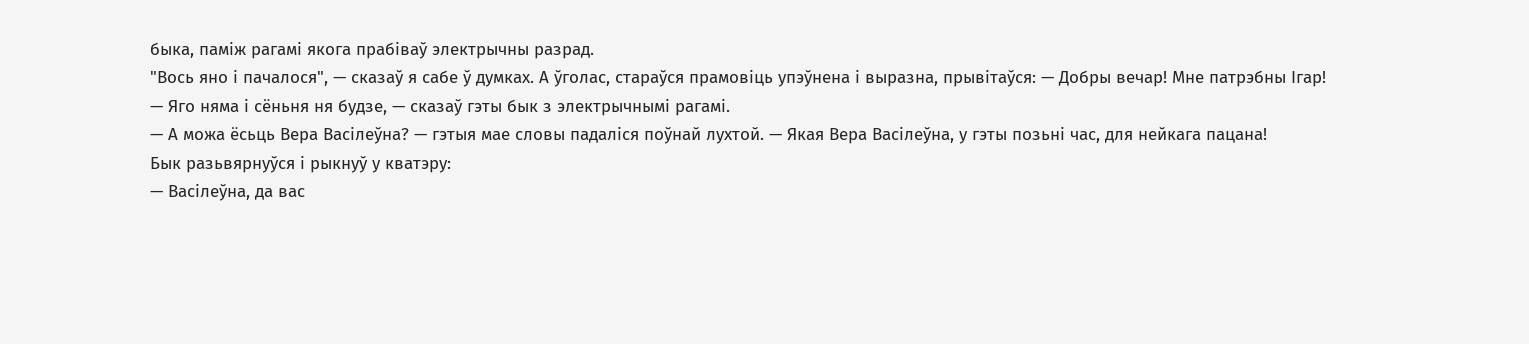быка, паміж рагамі якога прабіваў электрычны разрад.
"Вось яно і пачалося", — сказаў я сабе ў думках. А ўголас, стараўся прамовіць упэўнена і выразна, прывітаўся: — Добры вечар! Мне патрэбны Ігар!
— Яго няма і сёньня ня будзе, — сказаў гэты бык з электрычнымі рагамі.
— А можа ёсьць Вера Васілеўна? — гэтыя мае словы падаліся поўнай лухтой. — Якая Вера Васілеўна, у гэты позьні час, для нейкага пацана!
Бык разьвярнуўся і рыкнуў у кватэру:
— Васілеўна, да вас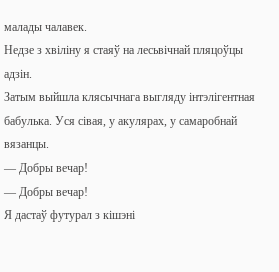малады чалавек.
Недзе з хвіліну я стаяў на лесьвічнай пляцоўцы адзін.
Затым выйшла клясычнага выгляду інтэлігентная бабулька. Уся сівая, у акулярах, у самаробнай вязанцы.
— Добры вечар!
— Добры вечар!
Я дастаў футурал з кішэні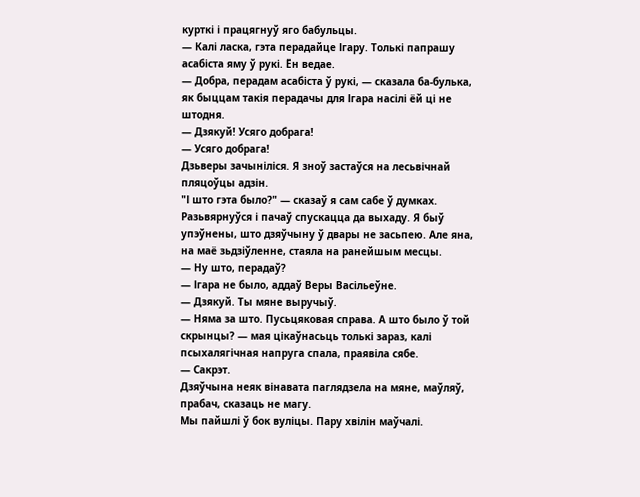курткі і працягнуў яго бабульцы.
— Калі ласка, гэта перадайце Ігару. Толькі папрашу асабіста яму ў рукі. Ён ведае.
— Добра, перадам асабіста ў рукі, — сказала ба-булька, як быццам такія перадачы для Ігара насілі ёй ці не штодня.
— Дзякуй! Усяго добрага!
— Усяго добрага!
Дзьверы зачыніліся. Я зноў застаўся на лесьвічнай пляцоўцы адзін.
"І што гэта было?" — сказаў я сам сабе ў думках.
Разьвярнуўся і пачаў спускацца да выхаду. Я быў упэўнены, што дзяўчыну ў двары не засьпею. Але яна, на маё зьдзіўленне, стаяла на ранейшым месцы.
— Ну што, перадаў?
— Ігара не было, аддаў Веры Васільеўне.
— Дзякуй. Ты мяне выручыў.
— Няма за што. Пусьцяковая справа. А што было ў той скрынцы? — мая цікаўнасьць толькі зараз, калі псыхалягічная напруга спала, праявіла сябе.
— Сакрэт.
Дзяўчына неяк вінавата паглядзела на мяне, маўляў, прабач, сказаць не магу.
Мы пайшлі ў бок вуліцы. Пару хвілін маўчалі.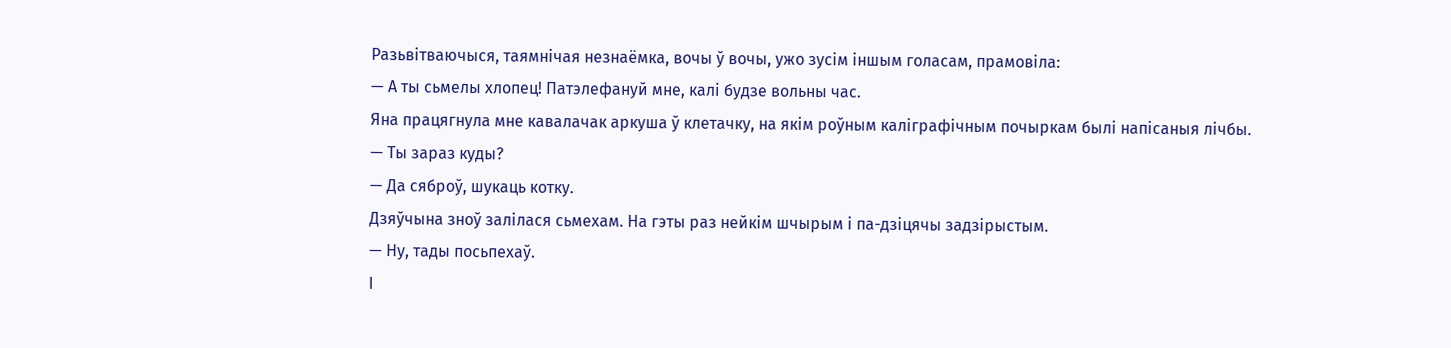Разьвітваючыся, таямнічая незнаёмка, вочы ў вочы, ужо зусім іншым голасам, прамовіла:
— А ты сьмелы хлопец! Патэлефануй мне, калі будзе вольны час.
Яна працягнула мне кавалачак аркуша ў клетачку, на якім роўным каліграфічным почыркам былі напісаныя лічбы.
— Ты зараз куды?
— Да сяброў, шукаць котку.
Дзяўчына зноў залілася сьмехам. На гэты раз нейкім шчырым і па-дзіцячы задзірыстым.
— Ну, тады посьпехаў.
І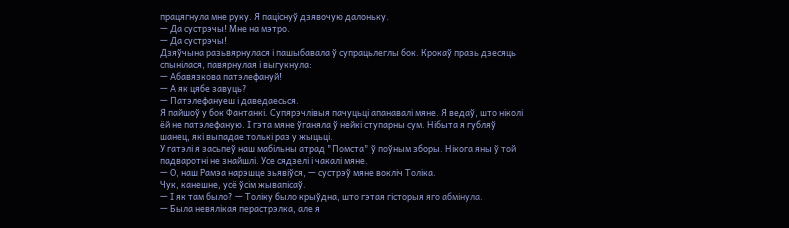працягнула мне руку. Я паціснуў дзявочую далоньку.
— Да сустрэчы! Мне на мэтро.
— Да сустрэчы!
Дзяўчына разьвярнулася і пашыбавала ў супрацьлеглы бок. Крокаў празь дзесяць спынілася, павярнулая і выгукнула:
— Абавязкова патэлефануй!
— А як цябе завуць?
— Патэлефануеш і даведаесься.
Я пайшоў у бок Фантанкі. Супярэчлівыя пачуцьці апанавалі мяне. Я ведаў, што ніколі ёй не патэлефаную. І гэта мяне ўганяла ў нейкі ступарны сум. Нібыта я губляў шанец, які выпадае толькі раз у жыцьці.
У гатэлі я засьпеў наш мабільны атрад "Помста" ў поўным зборы. Нікога яны ў той падваротні не знайшлі. Усе сядзелі і чакалі мяне.
— О, наш Рамэа нарэшце зьявіўся, — сустрэў мяне вокліч Толіка.
Чук, канешне, усё ўсім жывапісаў.
— І як там было? — Толіку было крыўдна, што гэтая гісторыя яго абмінула.
— Была невялікая перастрэлка, але я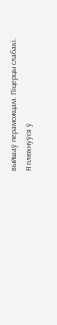выйшаў пераможцам. Піцерцы слабакі.
Я плюхнуўся ў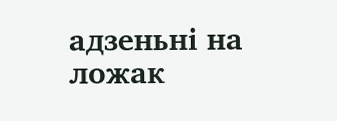адзеньні на ложак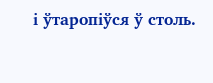і ўтаропіўся ў столь.